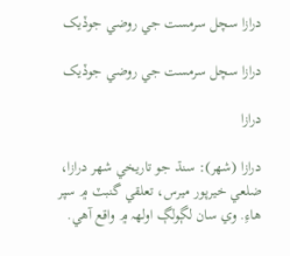درازا سچل سرمست جي روضي جوڏيک

درازا سچل سرمست جي روضي جوڏيک

درازا

درازا (شھر): سنڌ جو تاريخي شھر درازا، ضلعي خيرپور ميرس، تعلقي گنبٽ ۾ سپر هاءِ. وي سان لڳولڳ اولھہ ۾ واقع آهي.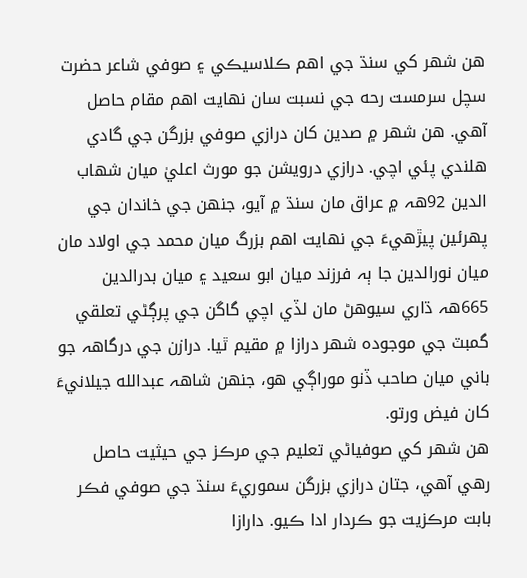هن شھر کي سنڌ جي اهم ڪلاسيڪي ۽ صوفي شاعر حضرت سچل سرمست رحه جي نسبت سان نهايت اهم مقام حاصل آهي. هن شھر ۾ صدين کان درازي صوفي بزرگن جي گادي هلندي پئي اچي. درازي درويشن جو مورث اعليٰ ميان شھاب الدين 92ھہ ۾ عراق مان سنڌ ۾ آيو، جنهن جي خاندان جي پهرئين پيڙهيءَ جي نهايت اهم بزرگ ميان محمد جي اولاد مان ميان نورالدين جا ٻہ فرزند ميان ابو سعيد ۽ ميان بدرالدين 665ھہ ڌاري سيوهڻ مان لڏي اچي گاگن جي پرڳڻي تعلقي گمبٽ جي موجودہ شھر درازا ۾ مقيم ٿيا. درازن جي درگاھہ جو باني ميان صاحب ڏنو موراڳي هو، جنهن شاھہ عبدالله جيلانيءَ کان فيض ورتو.
هن شھر کي صوفياڻي تعليم جي مرڪز جي حيثيت حاصل رهي آهي، جتان درازي بزرگن سموريءَ سنڌ جي صوفي فڪر بابت مرڪزيت جو ڪردار ادا ڪيو. دارازا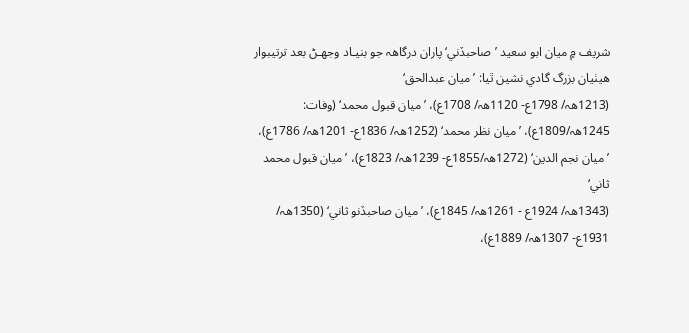شريف ۾ ميان ابو سعيد ’صاحبڏني‘ پاران درگاھہ جو بنيـاد وجهـڻ بعد ترتيبوار هيٺيان بزرگ گادي نشين ٿيا: ’ميان عبدالحق‘
(1213ھہ/ 1798ع- 1120ھہ/ 1708ع)، ’ميان قبول محمد‘ (وفات: 1245ھہ/1809ع)، ’ميان نظر محمد‘ (1252ھہ/ 1836ع- 1201ھہ/ 1786ع)، ’ميان نجم الدين‘ (1272ھہ/1855ع- 1239ھہ/ 1823ع)، ’ميان قبول محمد ثاني‘
(1343ھہ/ 1924ع - 1261ھہ/ 1845ع)، ’ميان صاحبڏنو ثاني‘ (1350ھہ/ 1931ع- 1307ھہ/ 1889ع)،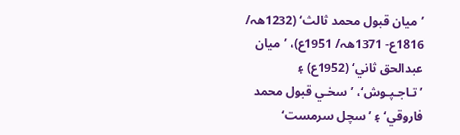’ميان قبول محمد ثالث‘ (1232ھہ/ 1816ع- 1371ھہ/ 1951ع)، ’ميان عبدالحق ثاني‘ (1952ع) ۽ ’تـاجـپـوش‘، ’سخـي قبول محمد فاروقي‘ ۽ ’سچل سرمست‘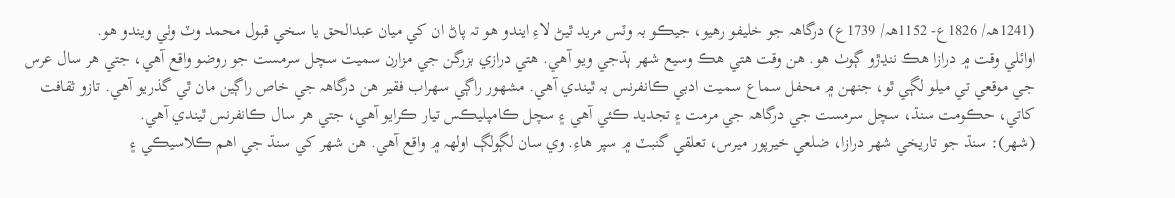(1241ھہ/ 1826ع- 1152ھہ/ 1739ع) درگاھہ جو خليفو رهيو، جيڪو بہ وٽس مريد ٿيڻ لاءِ ايندو هو تہ پاڻ ان کي ميان عبدالحق يا سخي قبول محمد وٽ وٺي ويندو هو.
اوائلي وقت ۾ درازا هڪ ننڍڙو ڳوٺ هو. هن وقت هتي هڪ وسيع شھر ٻڌجي ويو آهي. هتي درازي بزرگن جي مزارن سميت سچل سرمست جو روضو واقع آهي، جتي هر سال عرس جي موقعي تي ميلو لڳي ٿو، جنهن ۾ محفل سماع سميت ادبي ڪانفرنس بہ ٿيندي آهي. مشھور راڳي سهراب فقير هن درگاھہ جي خاص راڳين مان ٿي گذريو آهي. تازو ثقافت کاتي، حڪومت سنڌ، سچل سرمست جي درگاھہ جي مرمت ۽ تجديد ڪئي آهي ۽ سچل ڪامپليڪس تيار ڪرايو آهي، جتي هر سال ڪانفرنس ٿيندي آهي.
(شھر): سنڌ جو تاريخي شھر درازا، ضلعي خيرپور ميرس، تعلقي گنبٽ ۾ سپر هاءِ. وي سان لڳولڳ اولھہ ۾ واقع آهي. هن شھر کي سنڌ جي اهم ڪلاسيڪي ۽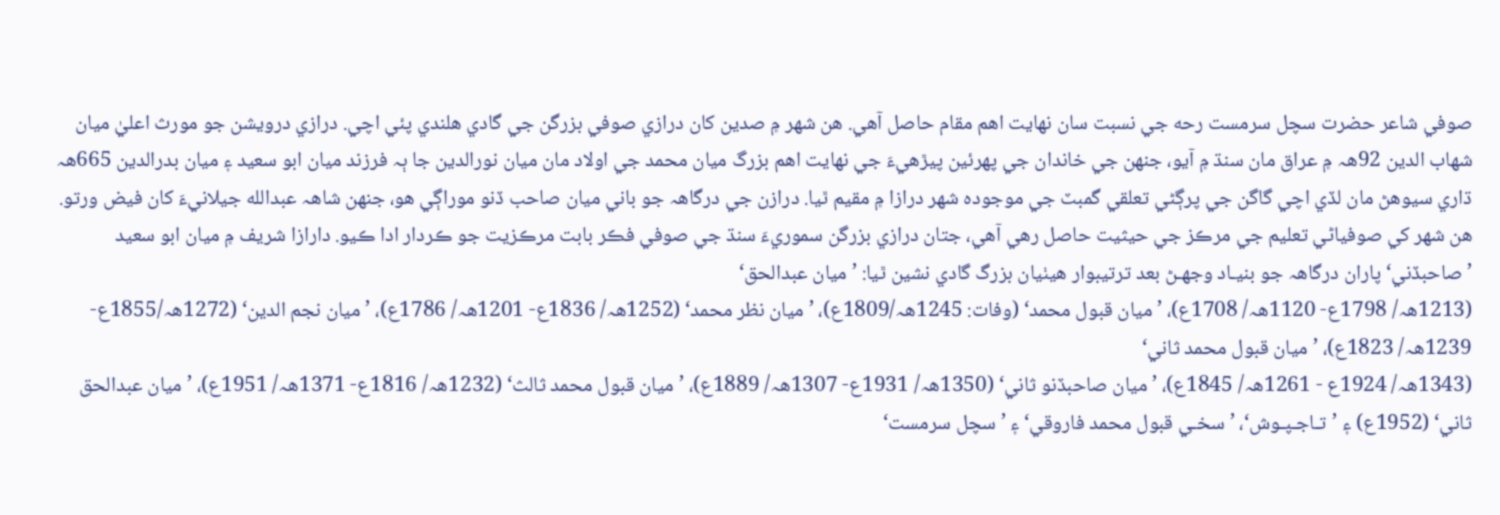صوفي شاعر حضرت سچل سرمست رحه جي نسبت سان نهايت اهم مقام حاصل آهي. هن شھر ۾ صدين کان درازي صوفي بزرگن جي گادي هلندي پئي اچي. درازي درويشن جو مورث اعليٰ ميان شھاب الدين 92ھہ ۾ عراق مان سنڌ ۾ آيو، جنهن جي خاندان جي پهرئين پيڙهيءَ جي نهايت اهم بزرگ ميان محمد جي اولاد مان ميان نورالدين جا ٻہ فرزند ميان ابو سعيد ۽ ميان بدرالدين 665ھہ ڌاري سيوهڻ مان لڏي اچي گاگن جي پرڳڻي تعلقي گمبٽ جي موجودہ شھر درازا ۾ مقيم ٿيا. درازن جي درگاھہ جو باني ميان صاحب ڏنو موراڳي هو، جنهن شاھہ عبدالله جيلانيءَ کان فيض ورتو.
هن شھر کي صوفياڻي تعليم جي مرڪز جي حيثيت حاصل رهي آهي، جتان درازي بزرگن سموريءَ سنڌ جي صوفي فڪر بابت مرڪزيت جو ڪردار ادا ڪيو. دارازا شريف ۾ ميان ابو سعيد ’صاحبڏني‘ پاران درگاھہ جو بنيـاد وجهـڻ بعد ترتيبوار هيٺيان بزرگ گادي نشين ٿيا: ’ميان عبدالحق‘
(1213ھہ/ 1798ع- 1120ھہ/ 1708ع)، ’ميان قبول محمد‘ (وفات: 1245ھہ/1809ع)، ’ميان نظر محمد‘ (1252ھہ/ 1836ع- 1201ھہ/ 1786ع)، ’ميان نجم الدين‘ (1272ھہ/1855ع- 1239ھہ/ 1823ع)، ’ميان قبول محمد ثاني‘
(1343ھہ/ 1924ع - 1261ھہ/ 1845ع)، ’ميان صاحبڏنو ثاني‘ (1350ھہ/ 1931ع- 1307ھہ/ 1889ع)، ’ميان قبول محمد ثالث‘ (1232ھہ/ 1816ع- 1371ھہ/ 1951ع)، ’ميان عبدالحق ثاني‘ (1952ع) ۽ ’تـاجـپـوش‘، ’سخـي قبول محمد فاروقي‘ ۽ ’سچل سرمست‘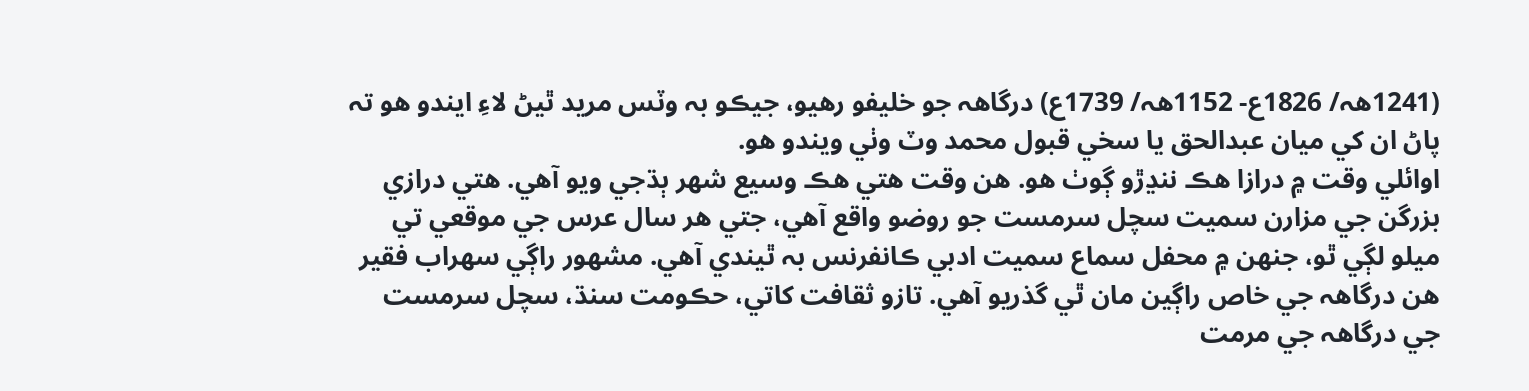(1241ھہ/ 1826ع- 1152ھہ/ 1739ع) درگاھہ جو خليفو رهيو، جيڪو بہ وٽس مريد ٿيڻ لاءِ ايندو هو تہ پاڻ ان کي ميان عبدالحق يا سخي قبول محمد وٽ وٺي ويندو هو.
اوائلي وقت ۾ درازا هڪ ننڍڙو ڳوٺ هو. هن وقت هتي هڪ وسيع شھر ٻڌجي ويو آهي. هتي درازي بزرگن جي مزارن سميت سچل سرمست جو روضو واقع آهي، جتي هر سال عرس جي موقعي تي ميلو لڳي ٿو، جنهن ۾ محفل سماع سميت ادبي ڪانفرنس بہ ٿيندي آهي. مشھور راڳي سهراب فقير هن درگاھہ جي خاص راڳين مان ٿي گذريو آهي. تازو ثقافت کاتي، حڪومت سنڌ، سچل سرمست جي درگاھہ جي مرمت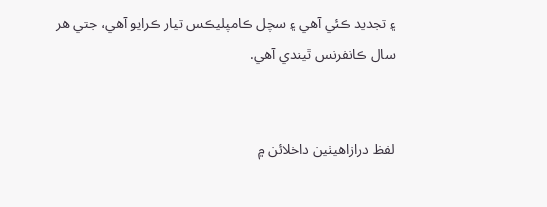۽ تجديد ڪئي آهي ۽ سچل ڪامپليڪس تيار ڪرايو آهي، جتي هر سال ڪانفرنس ٿيندي آهي.


لفظ درازاھيٺين داخلائن ۾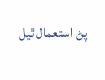پڻ استعمال ٿيل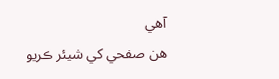آھي
هن صفحي کي شيئر ڪريو